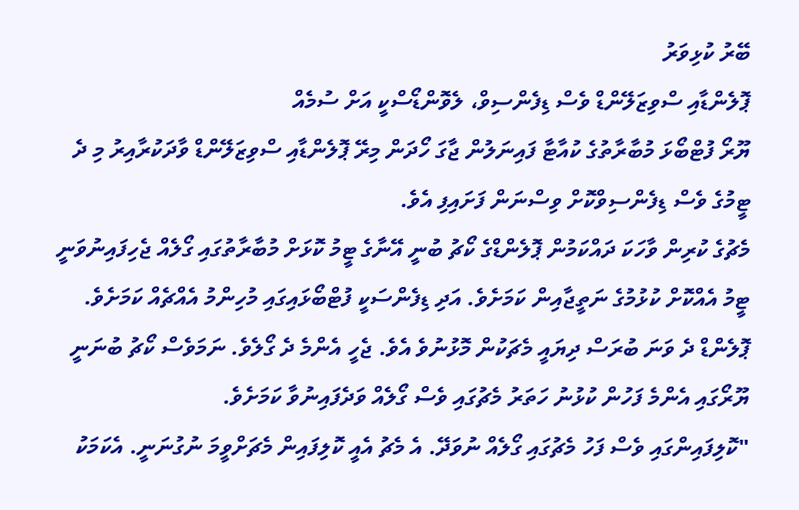ބޭރު ކުޅިވަރު
ޕޮލެންޑާއި ސްވިޒަލޭންޑް ވެސް ޑިފެންސިވް، ލެވޮންޑޯސްކީ އަށް ސުމެއް
ޔޫރޯ ފުޓްބޯޅަ މުބާރާތުގެ ކުއާޓާ ފައިނަލުން ޖާގަ ހޯދަން މިރޭ ޕޮލެންޑާއި ސްވިޒަލޭންޑް ވާދަކުރާއިރު މި ދެ ޓީމުގެ ވެސް ޑިފެންސިވްކޮށް ވިސްނަން ފަށައިފި އެވެ.
މެޗުގެ ކުރިން ވާހަކަ ދައްކަމުން ޕޮލެންޑްގެ ކޯޗު ބުނީ އޭނާގެ ޓީމު ކޮޅަށް މުބާރާތުގައި ގޯލެއް ޖެހިފައިނުވަނީ ޓީމު އެއްކޮށް ކުޅުމުގެ ނަތީޖާއިން ކަމަށެވެ. އަދި ޑިފެންސަކީ ފުޓްބޯޅައިގައި މުހިންމު އެއްޗެއް ކަމަށެވެ.
ޕޮލެންޑް ދެ ވަނަ ބުރަސް ދިޔައީ މެޗަކުން މޮޅުނުވެ އެވެ. ޖެހީ އެންމެ ދެ ގޯލެވެ. ނަމަވެސް ކޯޗު ބުނަނީ ޔޫރޯގައި އެންމެ ފަހުން ކުޅުނު ހަތަރު މެޗުގައި ވެސް ގޯލެއް ވަދެފައިނުވާ ކަމަށެވެ.
"ކޮލިފައިންގައި ވެސް ފަހު މެޗުގައި ގޯލެއް ނުވަދޭ. އެ މެޗު އެއީ ކޮލިފައިން މެޗަށްވީމަ ނުގުނަނީ. އެކަމަކު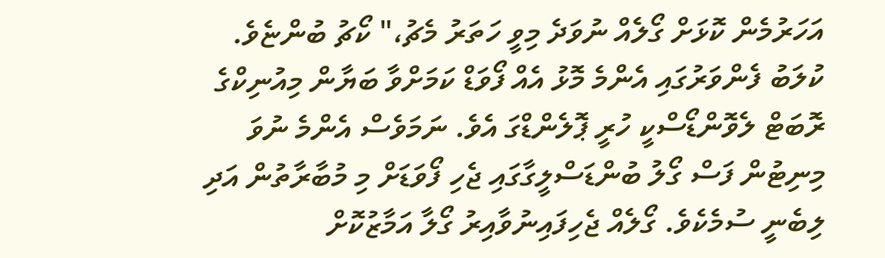އަހަރުމެން ކޮޅަށް ގޯލެއް ނުވަދެ މިވީ ހަތަރު މެޗު،" ކޯޗު ބުންޏެވެ.
ކުލަބު ފެންވަރުގައި އެންމެ މޮޅު އެއް ފޯވަޑް ކަމަށްވާ ބަޔާން މިއުނިކްގެ ރޮބަޓް ލެވޮންޑޯސްކީ ހުރީ ޕޮލެންޑްގަ އެވެ. ނަމަވެސް އެންމެ ނުވަ މިނިޓުން ފަސް ގޯލު ބުންޑަސްލީގާގައި ޖެހި ފޯވަޑަށް މި މުބާރާތުން އަދި ލިބެނީ ސުމެކެވެ. ގޯލެއް ޖެހިފައިނުވާއިރު ގޯލާ އަމާޒުކޮށް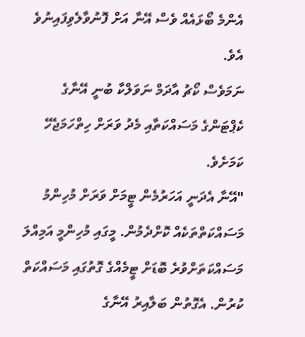އެންމެ ބޯޅައެއް ވެސް އޭނާ އަށް ފޮނުވާލެވިފައިނުވެ އެވެ.
ނަމަވެސް ކޯޗު އާދަމް ނަވަލްކާ ބުނީ އޭނާގެ ކެޕްޓަންގެ މަސައްކަތާއި މެދު ވަރަށް ހިތްހަމަޖެހޭ ކަމަށެވެ.
"އޭނާ އެދަނީ އަހަރުމެން ޓީމަށް ވަރަށް މުހިންމު މަސައްކަތްތަކެއް ކޮށްދެމުން. މީގައި މުހިންމީ އަމިއްލަ މަސައްކަތަށްވުރެ ބޮޑަށް ޓީމެއްގެ ގޮތުގައި މަސައްކަތް ކުރުން. އެގޮތުން ބަލާއިރު އޭނާގެ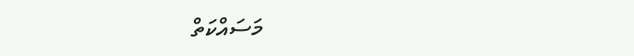މަސައްކަތް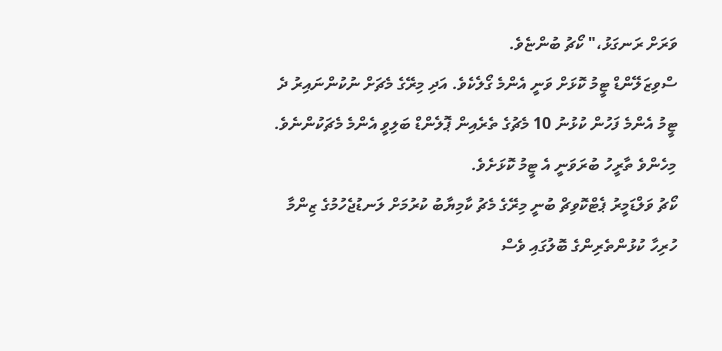ވަރަށް ރަނގަޅު،" ކޯޗު ބުންޏެވެ.
ސްވިޒަލޭންޑް ޓީމު ކޮޅަށް ވަނީ އެންމެ ގޯލެކެވެ. އަދި މިރޭގެ މެޗަށް ނުކުންނައިރު ދެ ޓީމު އެންމެ ފަހުން ކުޅުނު 10 މެޗުގެ ތެރެއިން ޕޮލެންޑް ބަލިވީ އެންމެ މެޗަކުންނެވެ. މިހެންވެ ތާރީހު ބުރަވަނީ އެ ޓީމު ކޮޅަށެވެ.
ކޯޗު ވަލްޑަމީރު ޕެޓްކޮވިޗް ބުނީ މިރޭގެ މެޗު ކާމިޔާބު ކުރުމަށް ލަނޑުޖެހުމުގެ ޒިންމާ ހުރިހާ ކުޅުންތެރިންގެ ބޮލުގައި ވެސް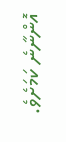އޮންނާނެ ކަމަށެވެ.